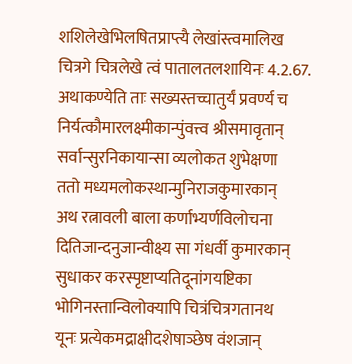शशिलेखेभिलषितप्राप्त्यै लेखांस्त्वमालिख
चित्रगे चित्रलेखे त्वं पातालतलशायिनः 4.2.67.
अथाकण्येति ताः सख्यस्तच्चातुर्यं प्रवर्ण्य च
निर्यत्कौमारलक्ष्मीकान्पुंवत्त्व श्रीसमावृतान्
सर्वान्सुरनिकायान्सा व्यलोकत शुभेक्षणा
ततो मध्यमलोकस्थान्मुनिराजकुमारकान्
अथ रत्नावली बाला कर्णाभ्यर्णविलोचना
दितिजान्दनुजान्वीक्ष्य सा गंधर्वी कुमारकान्
सुधाकर करस्पृष्टाप्यतिदूनांगयष्टिका
भोगिनस्तान्विलोक्यापि चित्रंचित्रगतानथ
यूनः प्रत्येकमद्राक्षीदशेषाञ्छेष वंशजान्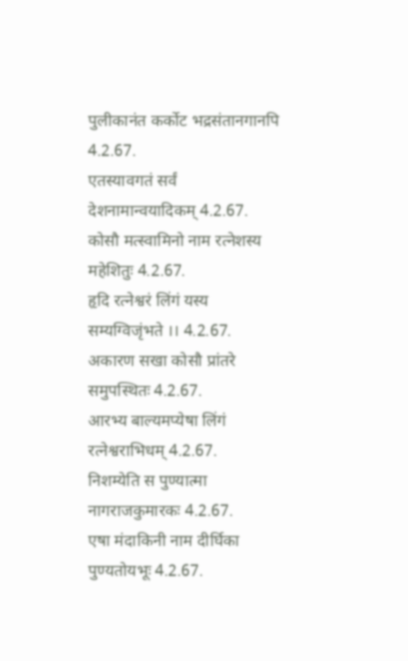पुलीकानंत कर्कोट भद्रसंतानगानपि 4.2.67.
एतस्यावगतं सर्वं देशनामान्वयादिकम् 4.2.67.
कोसौ मत्स्वामिनो नाम रत्नेशस्य महेशितुः 4.2.67.
हृदि रत्नेश्वरं लिंगं यस्य सम्यग्विजृंभते ।। 4.2.67.
अकारण सखा कोसौ प्रांतरे समुपस्थितः 4.2.67.
आरभ्य बाल्यमप्येषा लिंगं रत्नेश्वराभिधम् 4.2.67.
निशम्येति स पुण्यात्मा नागराजकुमारकः 4.2.67.
एषा मंदाकिनी नाम दीर्घिका पुण्यतोयभूः 4.2.67.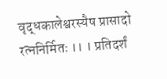वृद्धकालेश्वरस्यैष प्रासादो रत्ननिर्मितः ।। । प्रतिदर्शं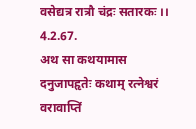वसेद्यत्र रात्रौ चंद्रः सतारकः ।। 4.2.67.
अथ सा कथयामास दनुजापहृतेः कथाम् रत्नेश्वरं वरावाप्तिं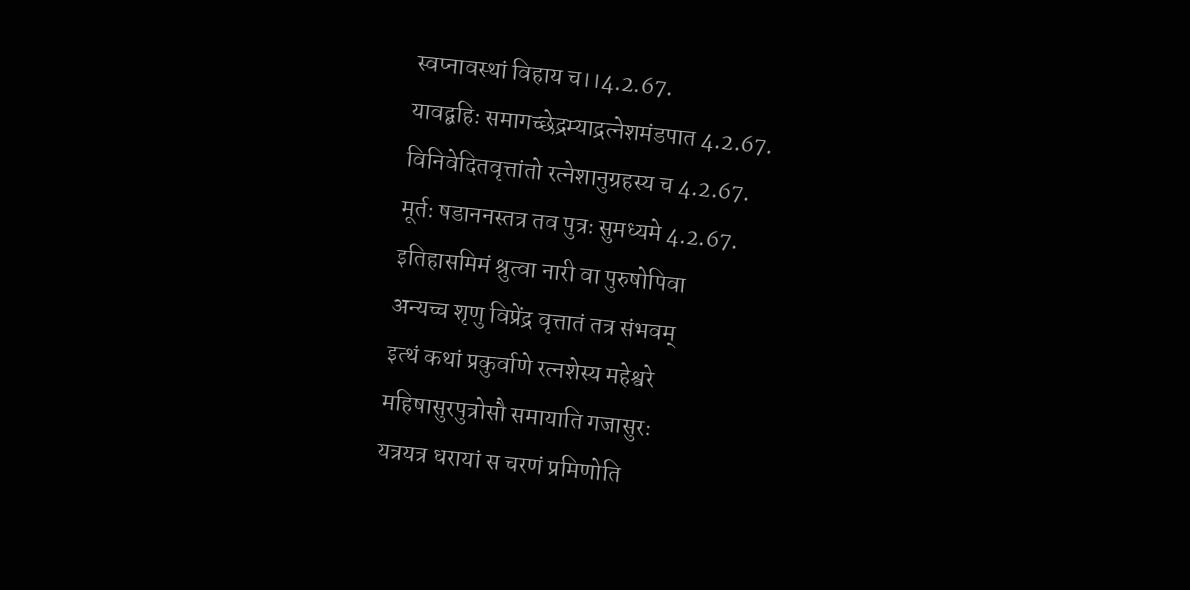स्वप्नावस्थां विहाय च।।4.2.67.
यावद्बहिः समागच्छेद्रम्याद्रत्नेशमंडपात 4.2.67.
विनिवेदितवृत्तांतो रत्नेशानुग्रहस्य च 4.2.67.
मूर्तः षडाननस्तत्र तव पुत्रः सुमध्यमे 4.2.67.
इतिहासमिमं श्रुत्वा नारी वा पुरुषोपिवा
अन्यच्च शृणु विप्रेंद्र वृत्तातं तत्र संभवम्
इत्थं कथां प्रकुर्वाणे रत्नशेस्य महेश्वरे
महिषासुरपुत्रोसौ समायाति गजासुरः
यत्रयत्र धरायां स चरणं प्रमिणोति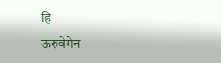हि
ऊरुवेगेन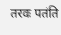तरवः पतंति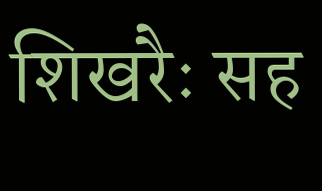शिखरैः सह